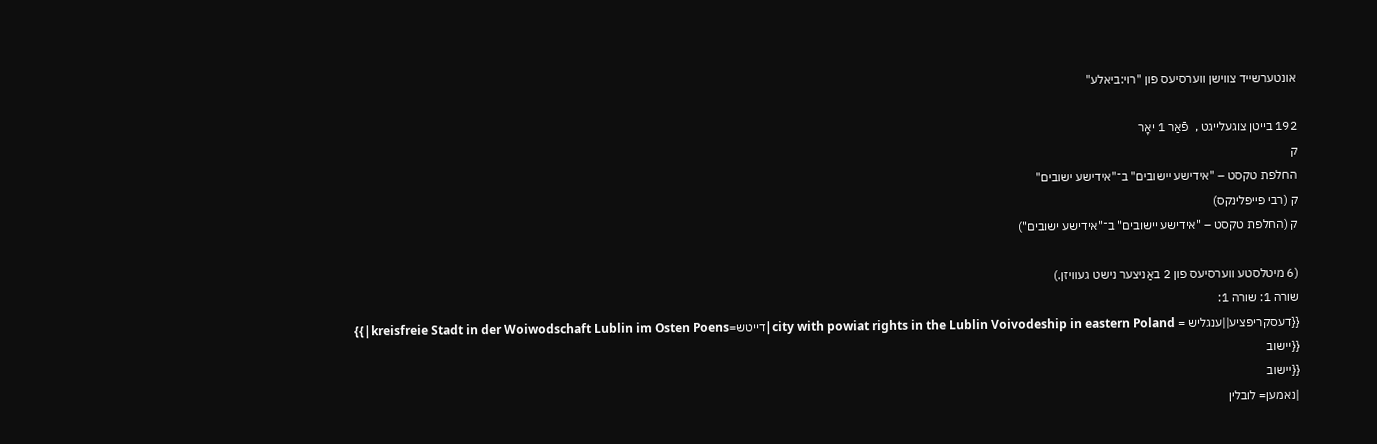אונטערשייד צווישן ווערסיעס פון "רוי:ביאלע"

192 בייטן צוגעלייגט ,  פֿאַר 1 יאָר
ק
החלפת טקסט – "אידישע יישובים" ב־"אידישע ישובים"
ק (רבי פייפלינקס)
ק (החלפת טקסט – "אידישע יישובים" ב־"אידישע ישובים")

(6 מיטלסטע ווערסיעס פון 2 באַניצער נישט געוויזן.)
שורה 1: שורה 1:
{{דעסקריפציע||ענגליש = city with powiat rights in the Lublin Voivodeship in eastern Poland|דייטש=kreisfreie Stadt in der Woiwodschaft Lublin im Osten Poens|}}
{{יישוב
{{יישוב
|נאמען= לובלין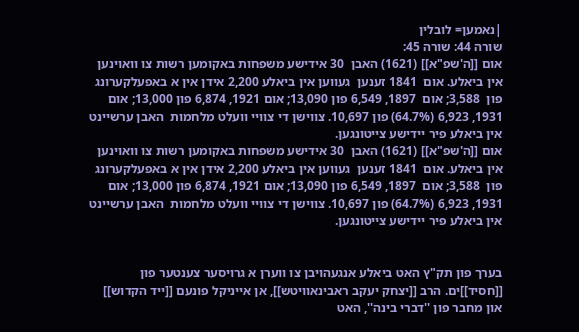|נאמען= לובלין
שורה 44: שורה 45:
אום [[ה'שפ"א]] (1621) האבן  30 אידישע משפחות באקומען רשות צו וואוינען אין ביאלע. אום  1841 זענען  געווען אין ביאלע 2,200 אידן אין א באפעלקערונג פון  3,588; אום  1897, 6,549 פון 13,090; אום 1921, 6,874 פון 13,000; אום 1931, 6,923 (64.7%) פון 10,697. צווישן די צוויי וועלט מלחמות  האבן ערשיינט אין ביאלע פיר יידישע צייטונגען.
אום [[ה'שפ"א]] (1621) האבן  30 אידישע משפחות באקומען רשות צו וואוינען אין ביאלע. אום  1841 זענען  געווען אין ביאלע 2,200 אידן אין א באפעלקערונג פון  3,588; אום  1897, 6,549 פון 13,090; אום 1921, 6,874 פון 13,000; אום 1931, 6,923 (64.7%) פון 10,697. צווישן די צוויי וועלט מלחמות  האבן ערשיינט אין ביאלע פיר יידישע צייטונגען.


בערך פון תק"ץ האט ביאלע אנגעהויבן צו ווערן א גרויסער צענטער פון [[חסיד]]ים. הרב [[יצחק יעקב ראבינאוויטש]], אן אייניקל פונעם [[ייד הקדוש]] און מחבר פון ''דברי בינה'', האט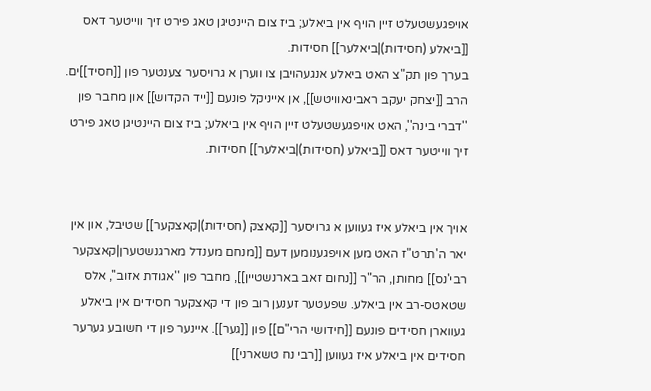אויפגעשטעלט זיין הויף אין ביאלע; ביז צום היינטיגן טאג פירט זיך ווייטער דאס [[ביאלע (חסידות)|ביאלער]] חסידות.
בערך פון תק"צ האט ביאלע אנגעהויבן צו ווערן א גרויסער צענטער פון [[חסיד]]ים. הרב [[יצחק יעקב ראבינאוויטש]], אן אייניקל פונעם [[ייד הקדוש]] און מחבר פון ''דברי בינה'', האט אויפגעשטעלט זיין הויף אין ביאלע; ביז צום היינטיגן טאג פירט זיך ווייטער דאס [[ביאלע (חסידות)|ביאלער]] חסידות.


אויך אין ביאלע איז געווען א גרויסער [[קאצק (חסידות)|קאצקער]] שטיבל, און אין יאר ה'תרט"ז האט מען אויפגענומען דעם [[מנחם מענדל מארגנשטערן|קאצקער רבי'נס]] מחותן, הר"ר [[נחום זאב בארנשטיין]], מחבר פון ''אגודת אזוב'', אלס שטאטס-רב אין ביאלע. שפעטער זענען רוב פון די קאצקער חסידים אין ביאלע געווארן חסידים פונעם [[חידושי הרי"ם]] פון [[גער]]. איינער פון די חשובע גערער חסידים אין ביאלע איז געווען [[רבי נח טשארני]]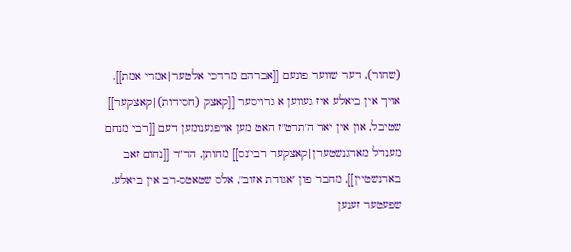(שחור), דער שווער פונעם [[אברהם מרדכי אלטער|אמרי אמת]].
אויך אין ביאלע איז געווען א גרויסער [[קאצק (חסידות)|קאצקער]] שטיבל, און אין יאר ה'תרט"ז האט מען אויפגענומען דעם [[רבי מנחם מענדל מארגנשטערן|קאצקער רבי'נס]] מחותן, הר"ר [[נחום זאב בארנשטיין]], מחבר פון ''אגודת אזוב'', אלס שטאטס-רב אין ביאלע. שפעטער זענען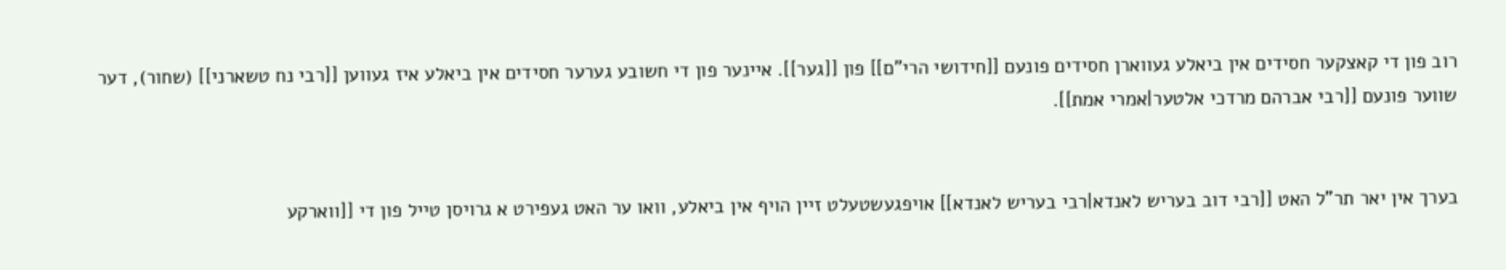רוב פון די קאצקער חסידים אין ביאלע געווארן חסידים פונעם [[חידושי הרי"ם]] פון [[גער]]. איינער פון די חשובע גערער חסידים אין ביאלע איז געווען [[רבי נח טשארני]] (שחור), דער שווער פונעם [[רבי אברהם מרדכי אלטער|אמרי אמת]].


בערך אין יאר תר"ל האט [[רבי דוב בעריש לאנדא|רבי בעריש לאנדא]] אויפגעשטעלט זיין הויף אין ביאלע, וואו ער האט געפירט א גרויסן טייל פון די [[ווארקע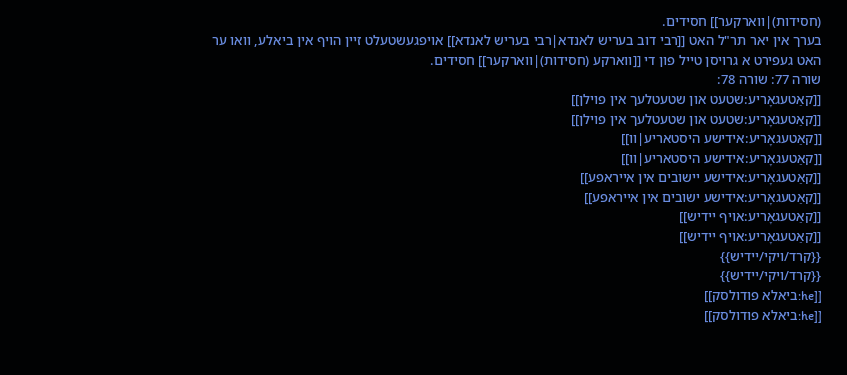(חסידות)|ווארקער]] חסידים.
בערך אין יאר תר"ל האט [[רבי דוב בעריש לאנדא|רבי בעריש לאנדא]] אויפגעשטעלט זיין הויף אין ביאלע, וואו ער האט געפירט א גרויסן טייל פון די [[ווארקע (חסידות)|ווארקער]] חסידים.
שורה 77: שורה 78:
[[קאַטעגאָריע:שטעט און שטעטלעך אין פוילן]]
[[קאַטעגאָריע:שטעט און שטעטלעך אין פוילן]]
[[קאַטעגאָריע:אידישע היסטאריע|װ]]
[[קאַטעגאָריע:אידישע היסטאריע|װ]]
[[קאַטעגאָריע:אידישע יישובים אין אייראפע]]
[[קאַטעגאָריע:אידישע ישובים אין אייראפע]]
[[קאַטעגאָריע:אויף יידיש]]
[[קאַטעגאָריע:אויף יידיש]]
{{קרד/ויקי/יידיש}}
{{קרד/ויקי/יידיש}}
[[he:ביאלא פודולסק]]
[[he:ביאלא פודולסק]]